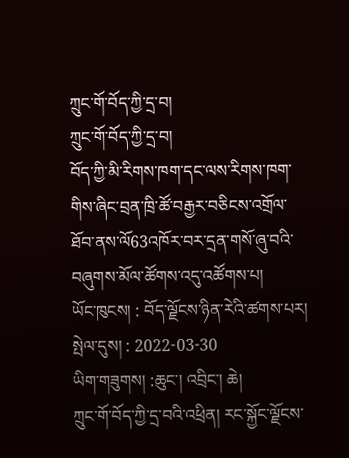ཀྲུང་གོ་བོད་ཀྱི་དྲ་བ།
ཀྲུང་གོ་བོད་ཀྱི་དྲ་བ།
བོད་ཀྱི་མི་རིགས་ཁག་དང་ལས་རིགས་ཁག་གིས་ཞིང་བྲན་ཁྲི་ཚོ་བརྒྱར་བཅིངས་འགྲོལ་ཐོབ་ནས་ལོ63འཁོར་བར་དྲན་གསོ་ཞུ་བའི་བཞུགས་མོལ་ཚོགས་འདུ་འཚོགས་པ།
ཡོང་ཁུངས། : བོད་ལྗོངས་ཉིན་རེའི་ཚགས་པར།     སྤེལ་དུས། : 2022-03-30
ཡིག་གཟུགས། :ཆུང་། འབྲིང་། ཆེ།
ཀྲུང་གོ་བོད་ཀྱི་དྲ་བའི་འཕྲིན། རང་སྐྱོང་ལྗོངས་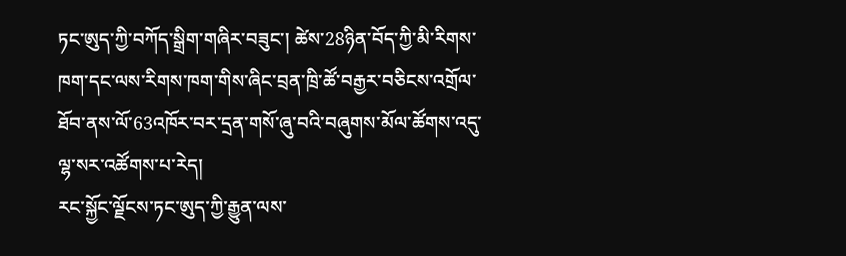ཏང་ཨུད་ཀྱི་བཀོད་སྒྲིག་གཞིར་བཟུང་། ཚེས་28ཉིན་བོད་ཀྱི་མི་རིགས་ཁག་དང་ལས་རིགས་ཁག་གིས་ཞིང་བྲན་ཁྲི་ཚོ་བརྒྱར་བཅིངས་འགྲོལ་ཐོབ་ནས་ལོ་63འཁོར་བར་དྲན་གསོ་ཞུ་བའི་བཞུགས་མོལ་ཚོགས་འདུ་ལྷ་སར་འཚོགས་པ་རེད།
རང་སྐྱོང་ལྗོངས་ཏང་ཨུད་ཀྱི་རྒྱུན་ལས་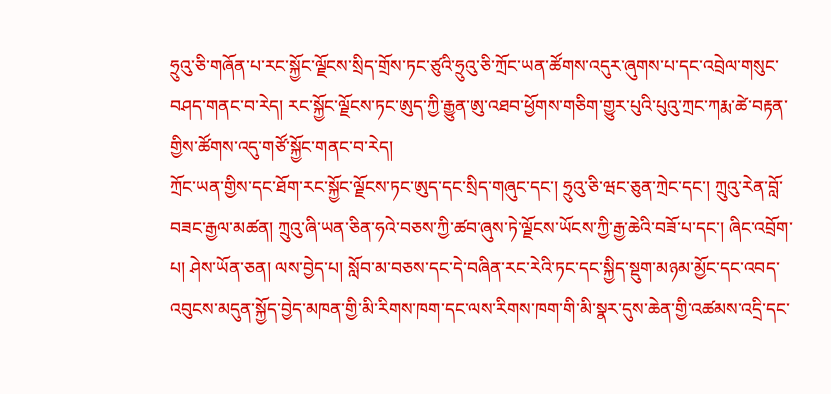ཧྲུའུ་ཅི་གཞོན་པ་རང་སྐྱོང་ལྗོངས་སྲིད་གྲོས་ཏང་ཙུའི་ཧྲུའུ་ཅི་ཀྲོང་ཡན་ཚོགས་འདུར་ཞུགས་པ་དང་འབྲེལ་གསུང་བཤད་གནང་བ་རེད། རང་སྐྱོང་ལྗོངས་ཏང་ཨུད་ཀྱི་རྒྱུན་ཨུ་འཐབ་ཕྱོགས་གཅིག་གྱུར་པུའི་པུའུ་ཀྲང་ཀརྨ་ཚེ་བརྟན་གྱིས་ཚོགས་འདུ་གཙོ་སྐྱོང་གནང་བ་རེད།
ཀྲོང་ཡན་གྱིས་དང་ཐོག་རང་སྐྱོང་ལྗོངས་ཏང་ཨུད་དང་སྲིད་གཞུང་དང་། ཧྲུའུ་ཅི་ཝང་ཅུན་ཀྲེང་དང་། ཀྲུའུ་རེན་བློ་བཟང་རྒྱལ་མཚན། ཀྲུའུ་ཞི་ཡན་ཅིན་ཧའེ་བཅས་ཀྱི་ཚབ་ཞུས་ཏེ་ལྗོངས་ཡོངས་ཀྱི་རྒྱ་ཆེའི་བཟོ་པ་དང་། ཞིང་འབྲོག་པ། ཤེས་ཡོན་ཅན། ལས་བྱེད་པ། སློབ་མ་བཅས་དང་དེ་བཞིན་རང་རེའི་ཏང་དང་སྐྱིད་སྡུག་མཉམ་མྱོང་དང་འབད་འབུངས་མདུན་སྐྱོད་བྱེད་མཁན་གྱི་མི་རིགས་ཁག་དང་ལས་རིགས་ཁག་གི་མི་སྣར་དུས་ཆེན་གྱི་འཚམས་འདྲི་དང་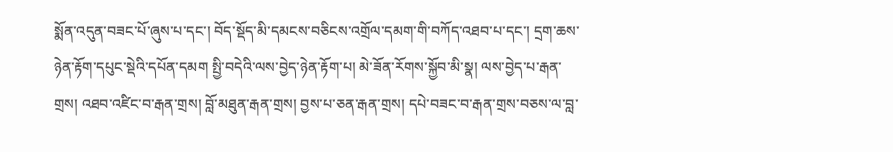སྨོན་འདུན་བཟང་པོ་ཞུས་པ་དང་། བོད་སྡོད་མི་དམངས་བཅིངས་འགྲོལ་དམག་གི་བཀོད་འཐབ་པ་དང་། དྲག་ཆས་ཉེན་རྟོག་དཔུང་སྡེའི་དཔོན་དམག སྤྱི་བདེའི་ལས་བྱེད་ཉེན་རྟོག་པ། མེ་ཟོན་རོགས་སྐྱོབ་མི་སྣ། ལས་བྱེད་པ་རྒན་གྲས། འཐབ་འཛིང་བ་རྒན་གྲས། བློ་མཐུན་རྒན་གྲས། བྱས་པ་ཅན་རྒན་གྲས། དཔེ་བཟང་བ་རྒན་གྲས་བཅས་ལ་བླ་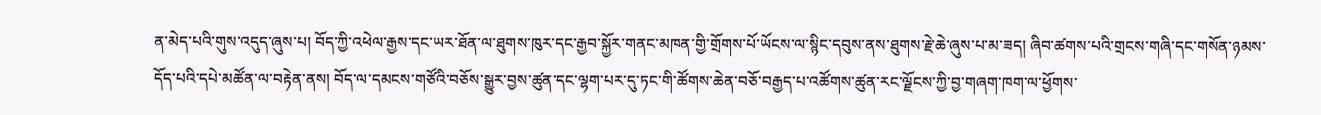ན་མེད་པའི་གུས་འདུད་ཞུས་པ། བོད་ཀྱི་འཕེལ་རྒྱས་དང་ཡར་ཐོན་ལ་ཐུགས་ཁུར་དང་རྒྱབ་སྐྱོར་གནང་མཁན་གྱི་གྲོགས་པོ་ཡོངས་ལ་སྙིང་དབུས་ནས་ཐུགས་རྗེ་ཆེ་ཞུས་པ་མ་ཟད། ཞིབ་ཚགས་པའི་གྲངས་གཞི་དང་གསོན་ཉམས་དོད་པའི་དཔེ་མཚོན་ལ་བརྟེན་ནས། བོད་ལ་དམངས་གཙོའི་བཅོས་སྒྱུར་བྱས་ཚུན་དང་ལྷག་པར་དུ་ཏང་གི་ཚོགས་ཆེན་བཅོ་བརྒྱད་པ་འཚོགས་ཚུན་རང་ལྗོངས་ཀྱི་བྱ་གཞག་ཁག་ལ་ཕྱོགས་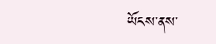ཡོངས་ནས་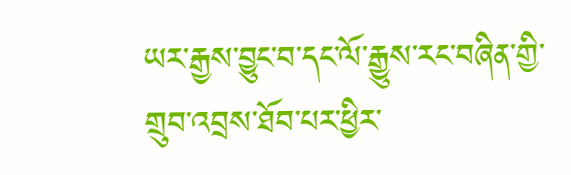ཡར་རྒྱས་བྱུང་བ་དང་ལོ་རྒྱུས་རང་བཞིན་གྱི་གྲུབ་འབྲས་ཐོབ་པར་ཕྱིར་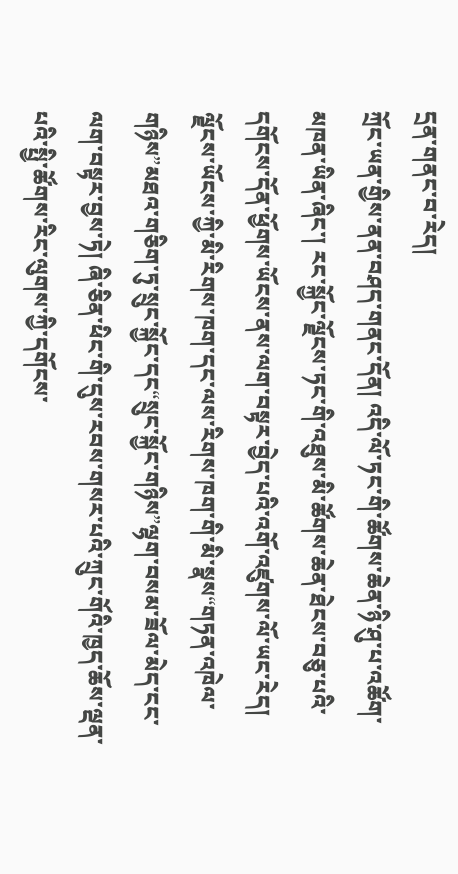དྲན་གནང་བ་རེད།
ཀྲོང་ཡན་གྱིས་ནན་བཤད་གནང་དོན། འདི་ལོ་ཏང་གི་ཚོགས་ཆེན་ཉི་ཤུ་པ་འཚོག་མཁན་ཡིན་ཞིང་། རང་སྐྱོང་ལྗོངས་ཏང་གི་འཐུས་མི་ཚོགས་ཆེན་ཐེངས་བཅུ་པའི་དགོངས་དོན་ཕྱོགས་ཡོངས་ནས་ལག་བསྟར་བྱེད་པའི་འགོ་འཛུགས་ལོ་ཡང་རེད། ལྗོངས་ཡོངས་ཀྱི་མི་རིགས་ཁག་དང་ལས་རིགས་ཁག་གི་མི་སྣས“གཏན་འཁེལ་གཉིས”མཐའ་གཅིག་ཏུ་སྲུང་སྐྱོང་དང“སྲུང་སྐྱོང་གཉིས”ལྷག་བསམ་ཟོལ་མེད་ངང་ལག་བསྟར་བྱས་ཏེ། ཞི་ཅིན་ཕིང་གི་དུས་རབས་གསར་པའི་ཀྲུང་གོའི་ཁྱད་ཆོས་ལྡན་པའི་སྤྱི་ཚོགས་རིང་ལུགས་ཀྱི་དགོངས་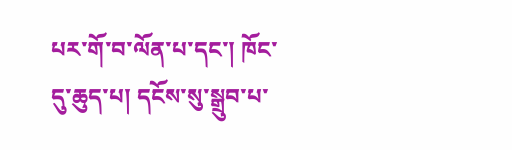པར་གོ་བ་ལོན་པ་དང་། ཁོང་དུ་ཆུད་པ། དངོས་སུ་སྒྲུབ་པ་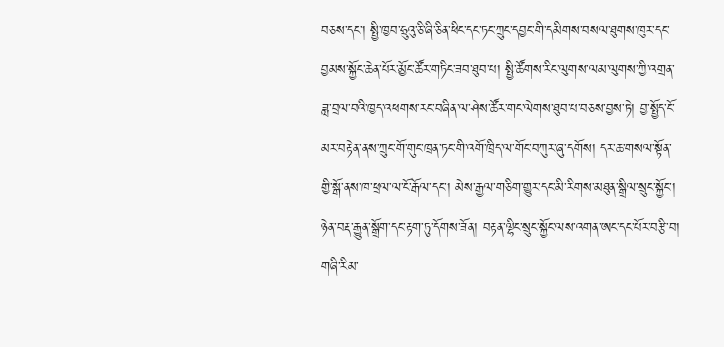བཅས་དང་། སྤྱི་ཁྱབ་ཧྲུའུ་ཅི་ཞི་ཅིན་ཕིང་དང་ཏང་ཀྲུང་དབྱང་གི་དམིགས་བསལ་ཐུགས་ཁུར་དང་བྱམས་སྐྱོང་ཆེན་པོར་མྱོང་ཚོར་གཏིང་ཟབ་ཐུབ་པ། སྤྱི་ཚོགས་རིང་ལུགས་ལམ་ལུགས་ཀྱི་འགྲན་ཟླ་བྲལ་བའི་ཁྱད་འཕགས་རང་བཞིན་ལ་ཤེས་ཚོར་གང་ལེགས་ཐུབ་པ་བཅས་བྱས་ཏེ། བྱ་སྤྱོད་ངོ་མར་བརྟེན་ནས་ཀྲུང་གོ་གུང་ཁྲན་ཏང་གི་འགོ་ཁྲིད་ལ་གོང་བཀུར་ཞུ་དགོས། དར་ཆ་གསལ་སྟོན་གྱི་སྒོ་ནས་ཁ་ཕྲལ་ལ་ངོ་རྒོལ་དང་། མེས་རྒྱལ་གཅིག་གྱུར་དང་མི་རིགས་མཐུན་སྒྲིལ་སྲུང་སྐྱོང་། ཉེན་བརྡ་རྒྱུན་སྒྲོག་དང་རྟག་ཏུ་དོགས་ཟོན། བརྟན་ལྷིང་སྲུང་སྐྱོང་ལས་འགན་ཨང་དང་པོར་བརྩི་བ། གཞི་རིམ་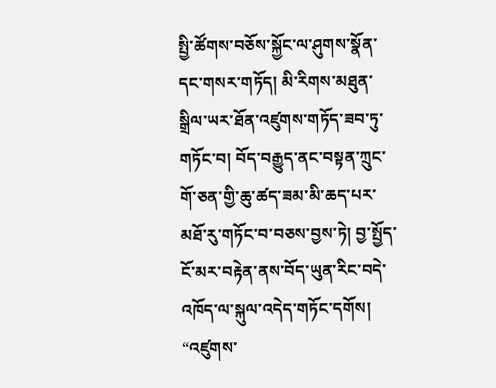སྤྱི་ཚོགས་བཅོས་སྐྱོང་ལ་ཤུགས་སྣོན་དང་གསར་གཏོད། མི་རིགས་མཐུན་སྒྲིལ་ཡར་ཐོན་འཛུགས་གཏོད་ཟབ་ཏུ་གཏོང་བ། བོད་བརྒྱུད་ནང་བསྟན་ཀྲུང་གོ་ཅན་གྱི་ཆུ་ཚད་ཟམ་མི་ཆད་པར་མཐོ་རུ་གཏོང་བ་བཅས་བྱས་ཏེ། བྱ་སྤྱོད་ངོ་མར་བརྟེན་ནས་བོད་ཡུན་རིང་བདེ་འཁོད་ལ་སྐུལ་འདེད་གཏོང་དགོས། “འཛུགས་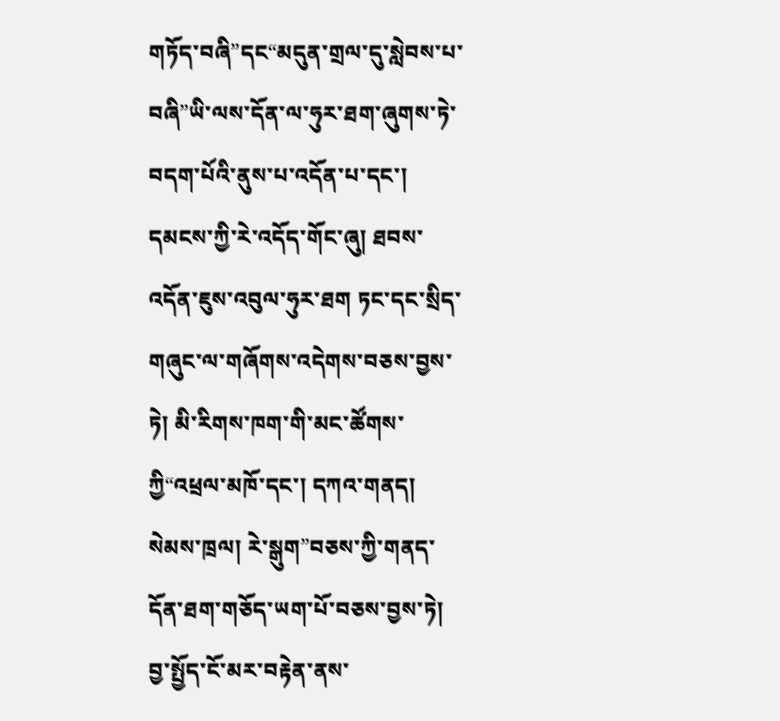གཏོད་བཞི”དང“མདུན་གྲལ་དུ་སླེབས་པ་བཞི”ཡི་ལས་དོན་ལ་ཧུར་ཐག་ཞུགས་ཏེ་བདག་པོའི་ནུས་པ་འདོན་པ་དང་། དམངས་ཀྱི་རེ་འདོད་གོང་ཞུ། ཐབས་འདོན་ཇུས་འབུལ་ཧུར་ཐག ཏང་དང་སྲིད་གཞུང་ལ་གཞོགས་འདེགས་བཅས་བྱས་ཏེ། མི་རིགས་ཁག་གི་མང་ཚོགས་ཀྱི“འཕྲལ་མཁོ་དང་། དཀའ་གནད། སེམས་ཁྲལ། རེ་སྒུག”བཅས་ཀྱི་གནད་དོན་ཐག་གཅོད་ཡག་པོ་བཅས་བྱས་ཏེ། བྱ་སྤྱོད་ངོ་མར་བརྟེན་ནས་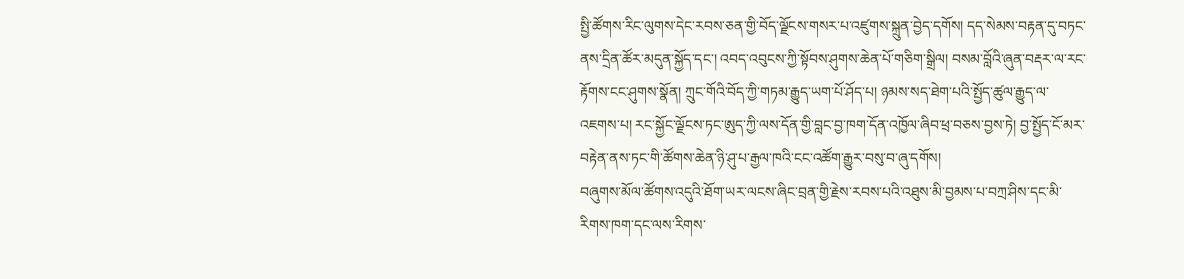སྤྱི་ཚོགས་རིང་ལུགས་དེང་རབས་ཅན་གྱི་བོད་ལྗོངས་གསར་པ་འཛུགས་སྐྲུན་བྱེད་དགོས། དད་སེམས་བརྟན་དུ་བཏང་ནས་དྲིན་ཚོར་མདུན་སྐྱོད་དང་། འབད་འབུངས་ཀྱི་སྟོབས་ཤུགས་ཆེན་པོ་གཅིག་སྒྲིལ། བསམ་བློའི་ཞུན་བརྡར་ལ་རང་རྟོགས་ངང་ཤུགས་སྣོན། ཀྲུང་གོའི་བོད་ཀྱི་གཏམ་རྒྱུད་ཡག་པོ་ཤོད་པ། ཉམས་སད་ཐེག་པའི་སྤྱོད་ཚུལ་རྒྱུད་ལ་འཇགས་པ། རང་སྐྱོང་ལྗོངས་ཏང་ཨུད་ཀྱི་ལས་དོན་གྱི་བླང་བྱ་ཁག་དོན་འཁྱོལ་ཞིབ་ཕྲ་བཅས་བྱས་ཏེ། བྱ་སྤྱོད་ངོ་མར་བརྟེན་ནས་ཏང་གི་ཚོགས་ཆེན་ཉི་ཤུ་པ་རྒྱལ་ཁའི་ངང་འཚོག་རྒྱུར་བསུ་བ་ཞུ་དགོས།
བཞུགས་མོལ་ཚོགས་འདུའི་ཐོག་ཡར་ལངས་ཞིང་བྲན་གྱི་རྗེས་རབས་པའི་འཐུས་མི་བྱམས་པ་བཀྲ་ཤིས་དང་མི་རིགས་ཁག་དང་ལས་རིགས་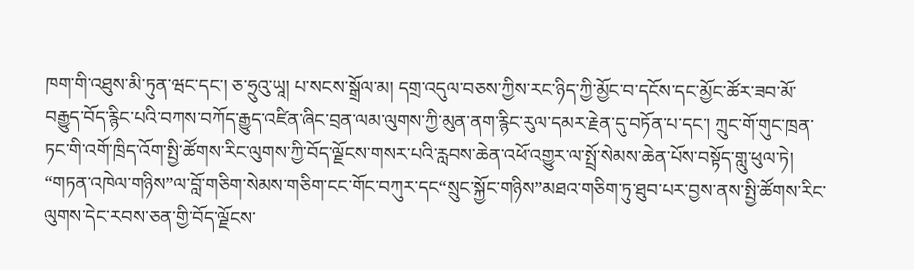ཁག་གི་འཐུས་མི་ཏུན་ཝང་དང་། ཅ་ཧྲུའུ་ཡཱ། པ་སངས་སྒྲོལ་མ། དགྲ་འདུལ་བཅས་ཀྱིས་རང་ཉིད་ཀྱི་མྱོང་བ་དངོས་དང་མྱོང་ཚོར་ཟབ་མོ་བརྒྱུད་བོད་རྙིང་པའི་བཀས་བཀོད་རྒྱུད་འཛིན་ཞིང་བྲན་ལམ་ལུགས་ཀྱི་མུན་ནག་རྙིང་རུལ་དམར་རྗེན་དུ་བཏོན་པ་དང་། ཀྲུང་གོ་གུང་ཁྲན་ཏང་གི་འགོ་ཁྲིད་འོག་སྤྱི་ཚོགས་རིང་ལུགས་ཀྱི་བོད་ལྗོངས་གསར་པའི་རླབས་ཆེན་འཕོ་འགྱུར་ལ་སྤྲོ་སེམས་ཆེན་པོས་བསྟོད་གླུ་ཕུལ་ཏེ། “གཏན་འཁེལ་གཉིས”ལ་བློ་གཅིག་སེམས་གཅིག་ངང་གོང་བཀུར་དང“སྲུང་སྐྱོང་གཉིས”མཐའ་གཅིག་ཏུ་ཐུབ་པར་བྱས་ནས་སྤྱི་ཚོགས་རིང་ལུགས་དེང་རབས་ཅན་གྱི་བོད་ལྗོངས་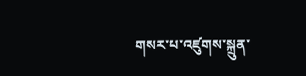གསར་པ་འཛུགས་སྐྲུན་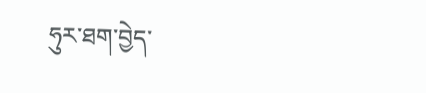ཧུར་ཐག་བྱེད་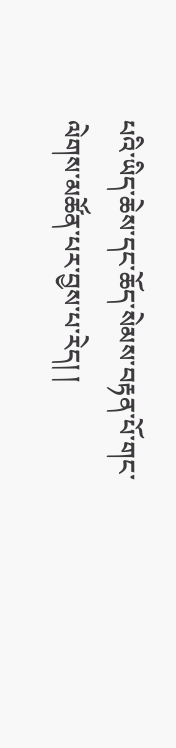པའི་ཡིད་ཆེས་དང་ཆོད་སེམས་བརྟན་པོ་གང་ལེགས་མཚོན་པར་བྱས་པ་རེད། །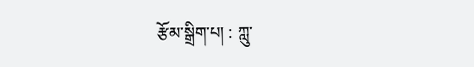རྩོམ་སྒྲིག་པ། : ཀླུ་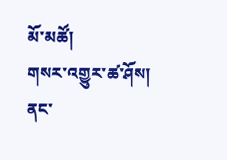མོ་མཚོ།
གསར་འགྱུར་ཚ་ཤོས།
ནང་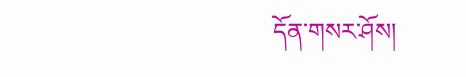དོན་གསར་ཤོས།